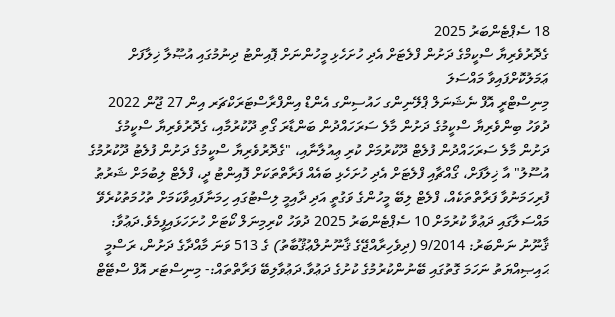18 ސެޕްޓެންބަރު 2025
ގެދޮރުވެރިޔާ ސްކީމްގެ ދަށުން ފްލެޓަށް އެދި ހުށަހެޅި މީހުންނަށް ޕޮއިންޓު ދިނުމުގައި އުޞޫލާ ޚިލާފަށް ޢަމަލުކޮށްފައިވާ މައްސަލަ
މިނިސްޓްރީ އޮފް ނެޝަނަލް ޕްލޭނިންގ ހައުސިންގ އެންޑް އިންފްރާސްޓަރަކްޗަރ އިން 27 ޖޫން 2022 ދުވަހު ބިންވެރިޔާ ސްކީމުގެ ދަށުން މާލެ ސަރަހައްދުން ބަންޑާރަ ގޯތި ދޫކުރުމާއި، ގެދޮރުވެރިޔާ ސްކީމުގެ ދަށުން މާލެ ސަރަހައްދުން ފުލެޓް ދޫކުރުމަށް ކުރި ޢިއުލާނާއި، "ގެދޮރުވެރިޔާ ސްކީމުގެ ދަށުން ފުލެޓު ދޫކުރުމުގެ އުސޫލު" އާ ޚިލާފަށް، ގޯއްޗާއި ފްލެޓަށް އެދި ހުށަހެޅި ބައެއް ފަރާތްތަކަށް ފޮއިންޓު ދީ، ފްލެޓް ލިބުމަށް ޝަރުޠު ފުރިހަމަނުވާ ފަރާތްތަކެއް، ފްލެޓް ލިބޭ މީހުންގެ ވަގުތީ އަދި ދާއިމީ ލިސްޓުގައި ހިމަނާފައިވާކަމަށް ތުހުމަތުކުރެވޭ މައްސަލާގައި ދަޢުވާ ކުރުމަށް 10 ސެޕްޓެންބަރު 2025 ދުވަހު ކްރިމިނަލް ކޯޓަށް ހުށަހަޅައިފީމެވެ.ދަޢުވާ: ޤާނޫނު ނަންބަރު: 9/2014 (ދިވެހިރާއްޖޭގެ ޤާނޫނުލްޢުޤޫބާތު) ގެ 513 ވަނަ މާއްދާގެ ދަށުން، ރަސްމީ ޙައިޞިއްޔަތު ނަހަމަ ގޮތުގައި ބޭނުންކުރުމުގެ ކުށުގެ ދަޢުވާ.ދަޢުވާލިބޭ ފަރާތްތައް:- މިނިސްޓަރ އޮފް ސްޓޭޓް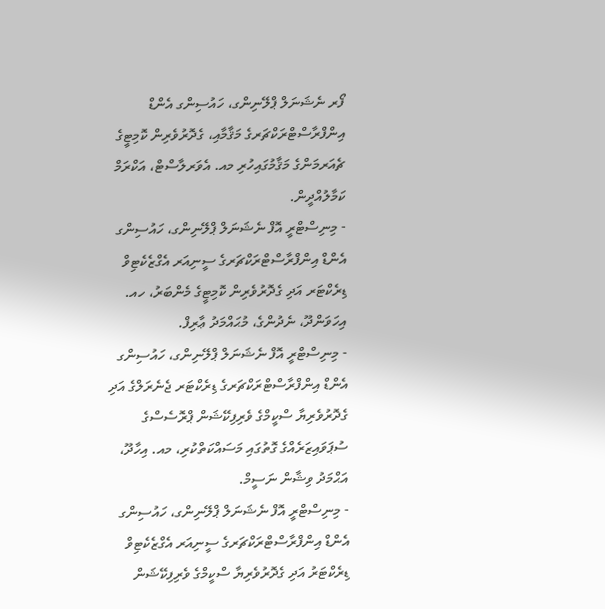ފޯރ ނެޝަނަލް ޕްލޭނިންގ، ހައުސިންގ އެންޑް އިންފްރާސްޓްރަކްޗަރގެ މަޤާމާއި، ގެދޮރުވެރިން ކޮމިޓީގެ ޗެއަރމަންގެ މަޤާމުގައިހުރި މއ. އެވަރލާސްޓް، އަކްރަމް ކަމާލުއްދީން.
- މިނިސްޓްރީ އޮފް ނެޝަނަލް ޕްލޭނިންގ، ހައުސިންގ އެންޑް އިންފްރާސްޓްރަކްޗަރގެ ސީނިއަރ އެގްޒެކެޓިވް ޑިރެކްޓަރ އަދި ގެދޮރުވެރިން ކޮމިޓީގެ މެންބަރު، ހއ. އިހަވަންދޫ، ނެދުންގެ، މުޙައްމަދު ޢާރިފް.
- މިނިސްޓްރީ އޮފް ނެޝަނަލް ޕްލޭނިންގ، ހައުސިންގ އެންޑް އިންފްރާސްޓްރަކްޗަރގެ ޑިރެކްޓަރ ޖެނެރަލްގެ އަދި ގެދޮރުވެރިޔާ ސްކީމްގެ ވެރިފިކޭޝަން ޕްރޮސެސްގެ ސުޕަވައިޒަރެއްގެ ގޮތުގައި މަސައްކަތްކުރި، މއ. އިހާދޫ، އަޙްމަދު ވިޝާން ނަސީމް.
- މިނިސްޓްރީ އޮފް ނެޝަނަލް ޕްލޭނިންގ، ހައުސިންގ އެންޑް އިންފްރާސްޓްރަކްޗަރގެ ސީނިއަރ އެގްޒެކެޓިވް ޑިރެކްޓަރު އަދި ގެދޮރުވެރިޔާ ސްކީމްގެ ވެރިފިކޭޝަން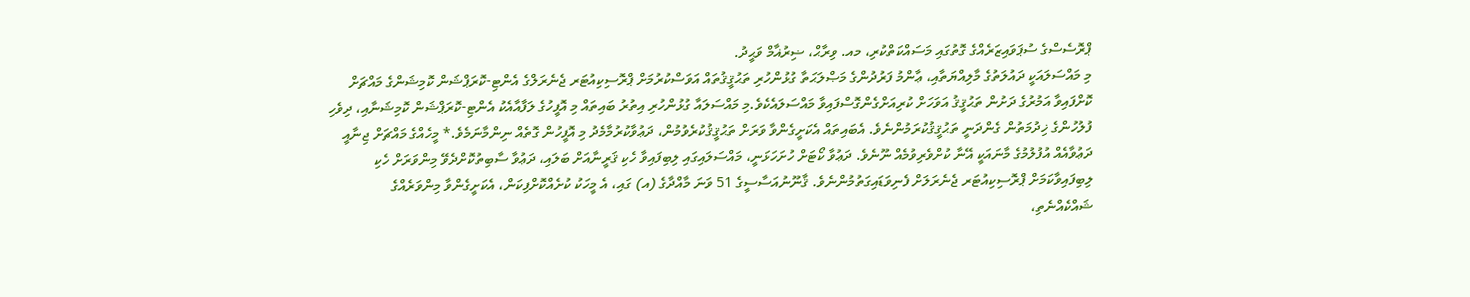ޕްރޮސެސްގެ ސުޕަވައިޒަރެއްގެ ގޮތުގައި މަސައްކަތްކުރި، މއ. ވިރާޙް، ޟިރުޣާމް ވަޙީދު.
މި މައްސަލައަކީ ދައުލަތުގެ މާލިއްޔަތާއި، ޢާންމު ފަރުދުންގެ މަޞްލަޙަތާ ގުޅުންހުރި ތަޙުޤީޤުތައް އަވަސްކުރުމަށް ޕްރޮސިކިއުޓަރ ޖެނެރަލްގެ އެންޓި-ކޮރަޕްޝަން ކޮމިޝަންގެ މައްޗަށް ކޮށްފައިވާ އަމުރުގެ ދަށުން ތަޙުޤީޤު އަވަހަށް ކުރިއަށްގެންގޮސްފައިވާ މައްސަލައެކެވެ.މި މައްސަލައާ ގުޅުންހުރި އިތުރު ބައިތައް މި އޮފީހުގެ ލަފާއާއެކު އެންޓި-ކޮރަޕްޝަން ކޮމިޝަނާއި، ދިވެހި ފުލުހުންގެ ޚިދުމަތުން ގެންދަނީ ތަޙުޤީޤުކުރަމުންނެވެ. އެބައިތައް އެކަށީގެންވާ ވަރަށް ތަޙުޤީޤުކުރެވުމުން، ދަޢުވާކުރުމާމެދު މި އޮފީހުން ގޮތެއް ނިންމާނަމެވެ.* މީހެއްގެ މައްޗަށް ޖިނާއީ ދަޢުވާއެއް އުފުލުމުގެ މާނައަކީ އޭނާ ކުށްވެރިވުމެއް ނޫނެވެ. ދަޢުވާ ކޯޓަށް ހުށަހަޅަނީ، މައްސަލައިގައި ލިބިފައިވާ ހެކި ޤަރީނާއަށް ބަލައި، ދަޢުވާ ސާބިތުކޮށްދެވޭ މިންވަރަށް ހެކި ލިބިފައިވާކަމަށް ޕްރޮސިކިއުޓަރ ޖެނެރަލަށް ފެނިވަޑައިގަތުމުންނެވެ. ޤާނޫނުއަސާސީގެ 51 ވަނަ މާއްދާގެ (އ) ގައި، އެ މީހަކު ކުށެއްކޮށްފިކަން، އެކަށީގެންވާ މިންވަރެއްގެ ޝައްކެއްނެތި،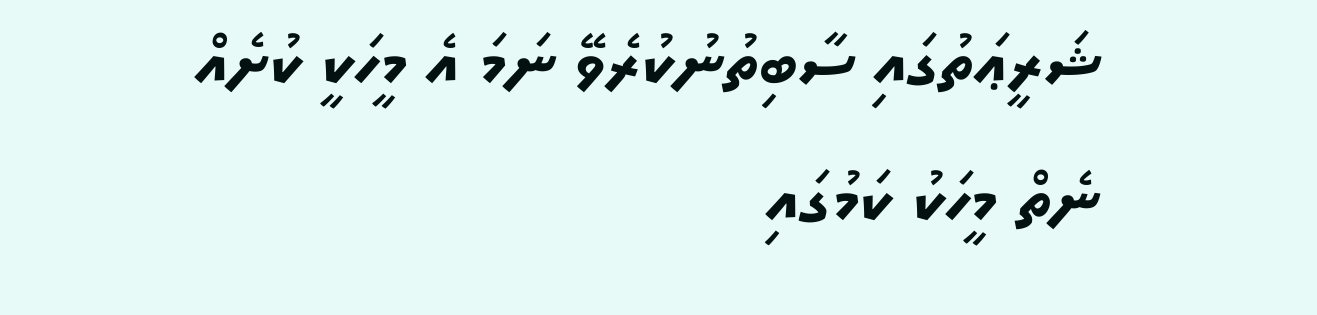ޝަރީޢަތުގައި ސާބިތުނުކުރެވޭ ނަމަ އެ މީހަކީ ކުށެއް ނެތް މީހަކު ކަމުގައި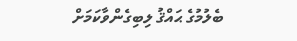ބެލުމުގެ ޙައްޤު ލިބިގެންވާކަމަށް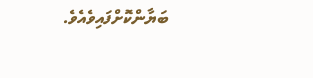ބަޔާންކޮށްފައިވެއެވެ.